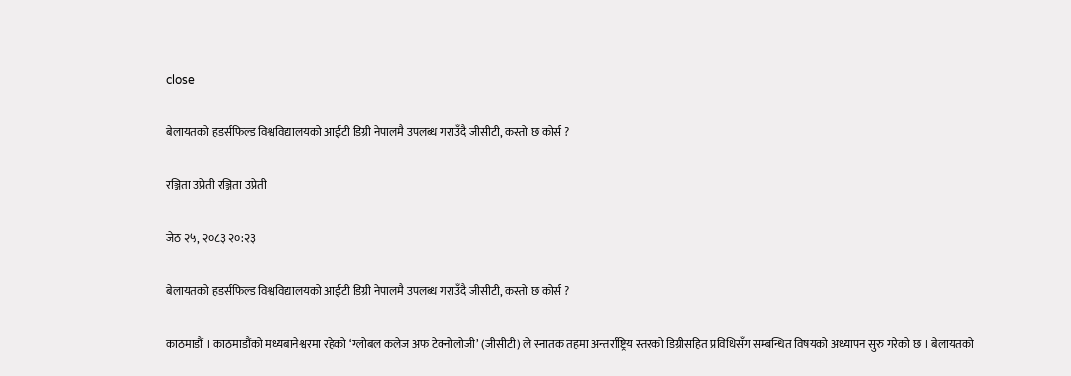close

बेलायतको हडर्सफिल्ड विश्वविद्यालयको आईटी डिग्री नेपालमै उपलब्ध गराउँदै जीसीटी, कस्तो छ कोर्स ?

रञ्जिता उप्रेती रञ्जिता उप्रेती

जेठ २५, २०८३ २०:२३

बेलायतको हडर्सफिल्ड विश्वविद्यालयको आईटी डिग्री नेपालमै उपलब्ध गराउँदै जीसीटी, कस्तो छ कोर्स ?

काठमाडौं । काठमाडौंको मध्यबानेश्वरमा रहेको ‘ग्लोबल कलेज अफ टेक्नोलोजी’ (जीसीटी) ले स्नातक तहमा अन्तर्राष्ट्रिय स्तरको डिग्रीसहित प्रविधिसँग सम्बन्धित विषयको अध्यापन सुरु गरेको छ । बेलायतको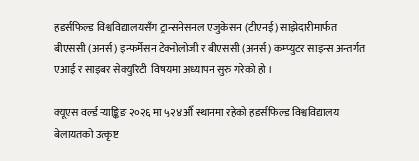हडर्सफिल्ड विश्वविद्यालयसँग ट्रान्सनेसनल एजुकेसन (टीएनई) साझेदारीमार्फत बीएससी (अनर्स) इन्फर्मेसन टेक्नोलोजी र बीएससी (अनर्स) कम्प्युटर साइन्स अन्तर्गत एआई र साइबर सेक्युरिटी  विषयमा अध्यापन सुरु गरेको हो ।

क्यूएस वर्ल्ड र्‍याङ्किङ २०२६ मा ५२४औँ स्थानमा रहेको हडर्सफिल्ड विश्वविद्यालय बेलायतको उत्कृष्ट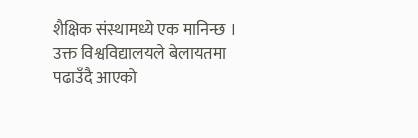शैक्षिक संस्थामध्ये एक मानिन्छ । उक्त विश्वविद्यालयले बेलायतमा पढाउँदै आएको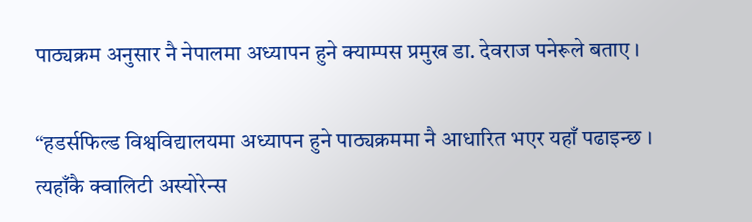पाठ्यक्रम अनुसार नै नेपालमा अध्यापन हुने क्याम्पस प्रमुख डा. देवराज पनेरूले बताए ।

“हडर्सफिल्ड विश्वविद्यालयमा अध्यापन हुने पाठ्यक्रममा नै आधारित भएर यहाँ पढाइन्छ । त्यहाँकै क्वालिटी अस्योरेन्स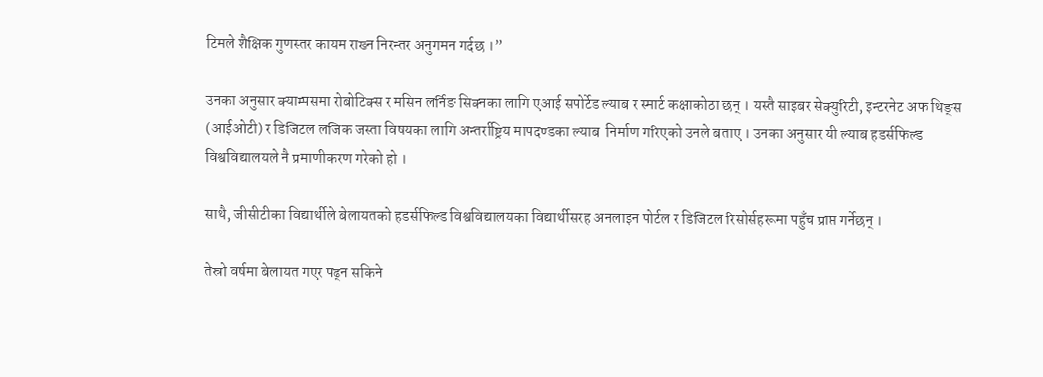टिमले शैक्षिक गुणस्तर कायम राख्न निरन्तर अनुगमन गर्दछ ।”

उनका अनुसार क्याम्पसमा रोबोटिक्स र मसिन लर्निङ सिक्नका लागि एआई सपोर्टेड ल्याब र स्मार्ट कक्षाकोठा छन् । यस्तै साइबर सेक्युरिटी, इन्टरनेट अफ थिङ्स (आईओटी) र डिजिटल लजिक जस्ता विषयका लागि अन्तर्राष्ट्रिय मापदण्डका ल्याब  निर्माण गरिएको उनले बताए । उनका अनुसार यी ल्याब हडर्सफिल्ड विश्वविद्यालयले नै प्रमाणीकरण गरेको हो ।

साथै, जीसीटीका विद्यार्थीले बेलायतको हडर्सफिल्ड विश्वविद्यालयका विद्यार्थीसरह अनलाइन पोर्टल र डिजिटल रिसोर्सहरूमा पहुँच प्राप्त गर्नेछन् ।

तेस्रो वर्षमा बेलायत गएर पढ्न सकिने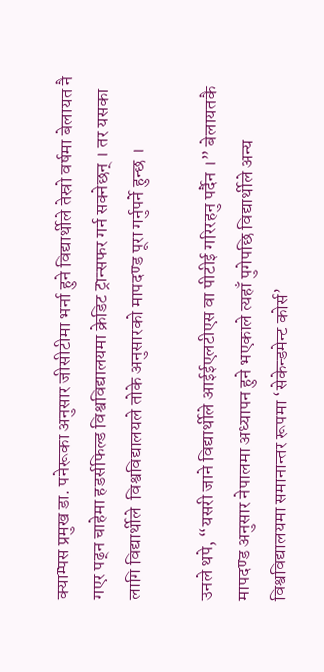क्याम्पस प्रमुख डा. पनेरूका अनुसार जीसीटीमा भर्ना हुने विद्यार्थीले तेस्रो वर्षमा बेलायत नै गएर पढ्न चाहेमा हडर्सफिल्ड विश्वविद्यालयमा क्रेडिट ट्रान्सफर गर्न सक्नेछन् । तर यसका लागि विद्यार्थीले  विश्वविद्यालयले तोके अनुसारको मापदण्ड पूरा गर्नुपर्ने हुन्छ ।

उनले थपे, “यसरी जाने विद्यार्थीले आईईएलटीएस वा पीटीई गरिरहनु पर्दैन ।” बेलायतकै मापदण्ड अनुसार नेपालमा अध्यापन हुने भएकाले त्यहाँ पुगेपछि विद्यार्थीले अन्य विश्वविद्यालयमा समानान्तर रूपमा ‘सेकेन्डमेन्ट कोर्स’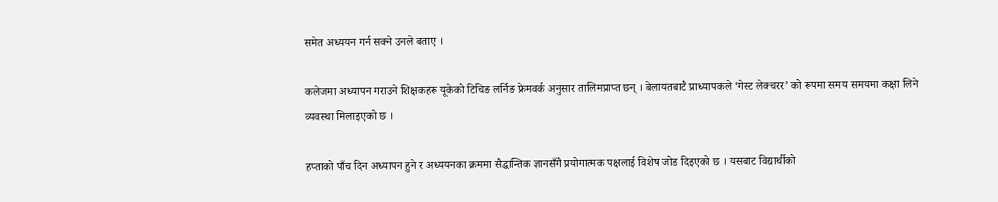समेत अध्ययन गर्न सक्ने उनले बताए ।

कलेजमा अध्यापन गराउने शिक्षकहरू यूकेको टिचिङ लर्निङ फ्रेमवर्क अनुसार तालिमप्राप्त छन् । बेलायतबाटै प्राध्यापकले ‘गेस्ट लेक्चरर’ को रूपमा समय समयमा कक्षा लिने व्यवस्था मिलाइएको छ ।

हप्ताको पाँच दिन अध्यापन हुने र अध्ययनका क्रममा सैद्धान्तिक ज्ञानसँगै प्रयोगात्मक पक्षलाई विशेष जोड दिइएको छ । यसबाट विद्यार्थीको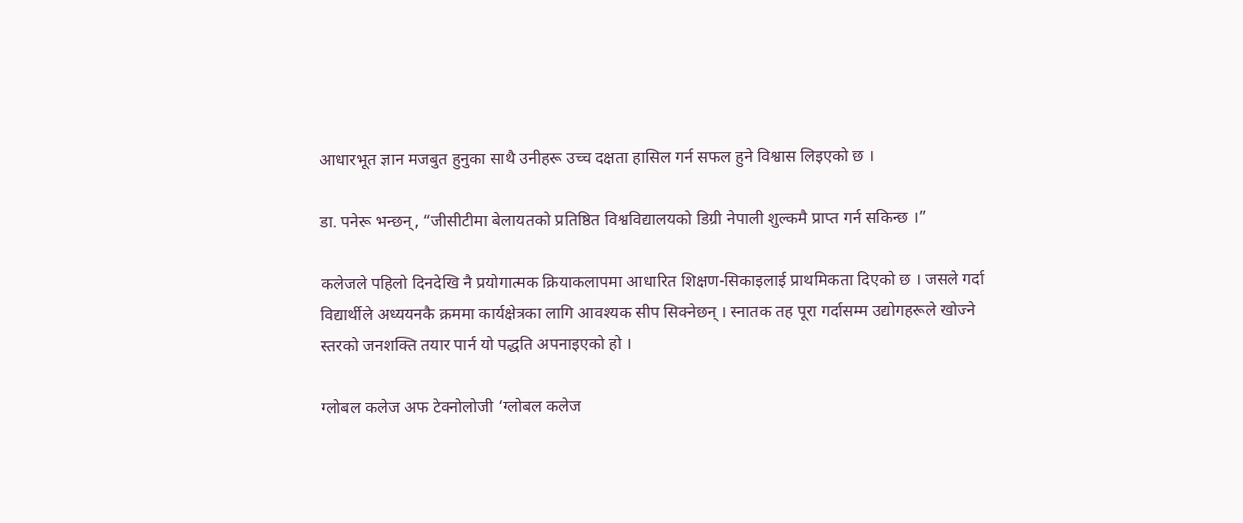आधारभूत ज्ञान मजबुत हुनुका साथै उनीहरू उच्च दक्षता हासिल गर्न सफल हुने विश्वास लिइएको छ ।

डा. पनेरू भन्छन्, “जीसीटीमा बेलायतको प्रतिष्ठित विश्वविद्यालयको डिग्री नेपाली शुल्कमै प्राप्त गर्न सकिन्छ ।”

कलेजले पहिलो दिनदेखि नै प्रयोगात्मक क्रियाकलापमा आधारित शिक्षण-सिकाइलाई प्राथमिकता दिएको छ । जसले गर्दा विद्यार्थीले अध्ययनकै क्रममा कार्यक्षेत्रका लागि आवश्यक सीप सिक्नेछन् । स्नातक तह पूरा गर्दासम्म उद्योगहरूले खोज्ने स्तरको जनशक्ति तयार पार्न यो पद्धति अपनाइएको हो ।

ग्लोबल कलेज अफ टेक्नोलोजी ‘ग्लोबल कलेज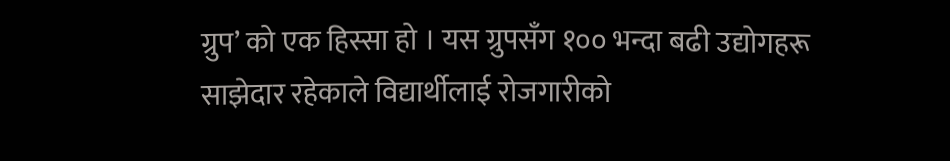ग्रुप’ को एक हिस्सा हो । यस ग्रुपसँग १०० भन्दा बढी उद्योगहरू साझेदार रहेकाले विद्यार्थीलाई रोजगारीको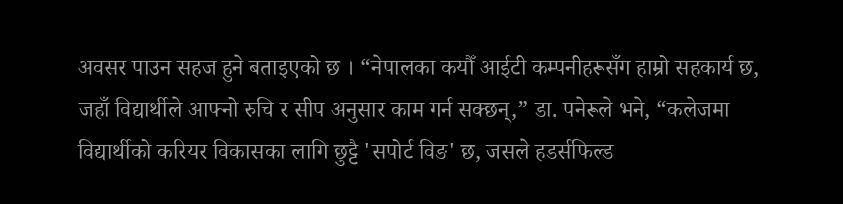अवसर पाउन सहज हुने बताइएको छ । “नेपालका कयौँ आईटी कम्पनीहरूसँग हाम्रो सहकार्य छ, जहाँ विद्यार्थीले आफ्नो रुचि र सीप अनुसार काम गर्न सक्छन्,” डा. पनेरूले भने, “कलेजमा विद्यार्थीको करियर विकासका लागि छुट्टै 'सपोर्ट विङ' छ, जसले हडर्सफिल्ड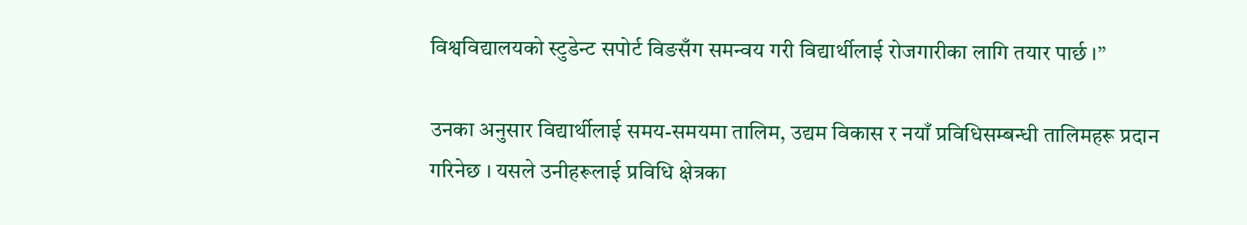विश्वविद्यालयको स्टुडेन्ट सपोर्ट विङसँग समन्वय गरी विद्यार्थीलाई रोजगारीका लागि तयार पार्छ ।”

उनका अनुसार विद्यार्थीलाई समय-समयमा तालिम, उद्यम विकास र नयाँ प्रविधिसम्बन्धी तालिमहरू प्रदान गरिनेछ । यसले उनीहरूलाई प्रविधि क्षेत्रका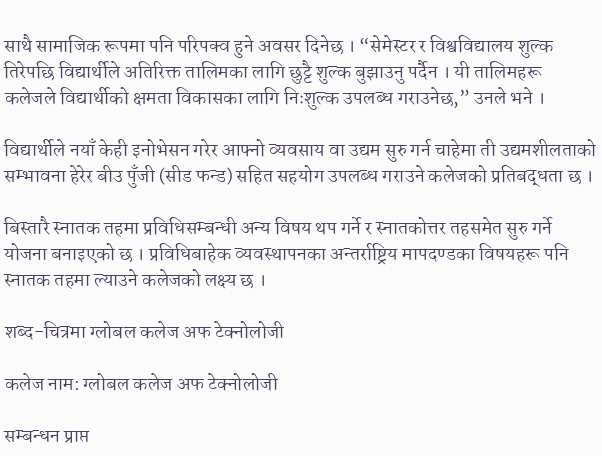साथै सामाजिक रूपमा पनि परिपक्व हुने अवसर दिनेछ । “सेमेस्टर र विश्वविद्यालय शुल्क तिरेपछि विद्यार्थीले अतिरिक्त तालिमका लागि छुट्टै शुल्क बुझाउनु पर्दैन । यी तालिमहरू कलेजले विद्यार्थीको क्षमता विकासका लागि निःशुल्क उपलब्ध गराउनेछ,” उनले भने ।

विद्यार्थीले नयाँ केही इनोभेसन गरेर आफ्नो व्यवसाय वा उद्यम सुरु गर्न चाहेमा ती उद्यमशीलताको सम्भावना हेरेर बीउ पुँजी (सीड फन्ड) सहित सहयोग उपलब्ध गराउने कलेजको प्रतिबद्धता छ ।

बिस्तारै स्नातक तहमा प्रविधिसम्बन्धी अन्य विषय थप गर्ने र स्नातकोत्तर तहसमेत सुरु गर्ने योजना बनाइएको छ । प्रविधिबाहेक व्यवस्थापनका अन्तर्राष्ट्रिय मापदण्डका विषयहरू पनि स्नातक तहमा ल्याउने कलेजको लक्ष्य छ ।

शब्द-चित्रमा ग्लोबल कलेज अफ टेक्नोलोजी

कलेज नाम: ग्लोबल कलेज अफ टेक्नोलोजी

सम्बन्धन प्राप्त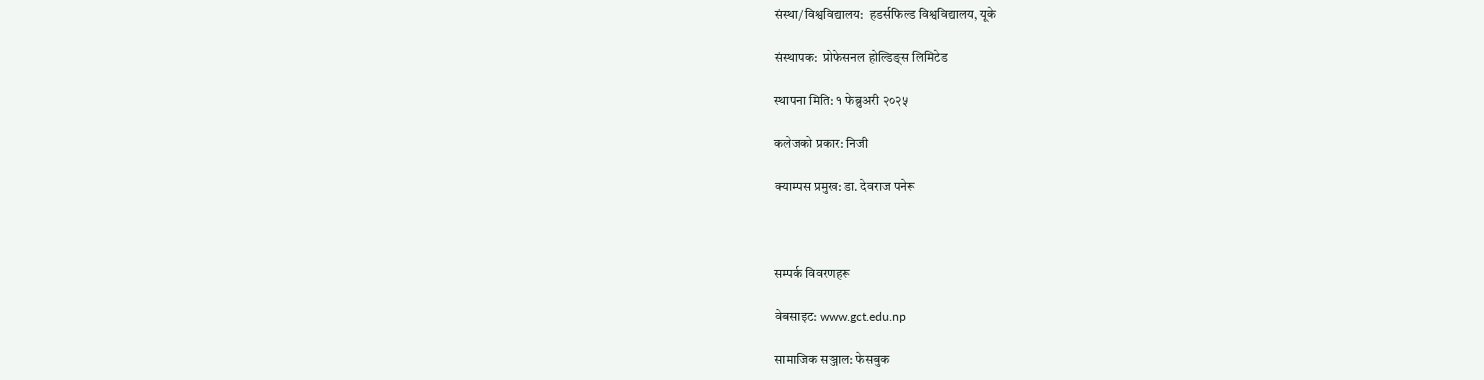संस्था/विश्वविद्यालय:  हडर्सफिल्ड विश्वविद्यालय, यूके

संस्थापक:  प्रोफेसनल होल्डिङ्स लिमिटेड

स्थापना मिति: १ फेब्रुअरी २०२५

कलेजको प्रकार: निजी

क्याम्पस प्रमुख: डा. देवराज पनेरू



सम्पर्क विवरणहरू

वेबसाइट: www.gct.edu.np

सामाजिक सञ्जाल: फेसबुक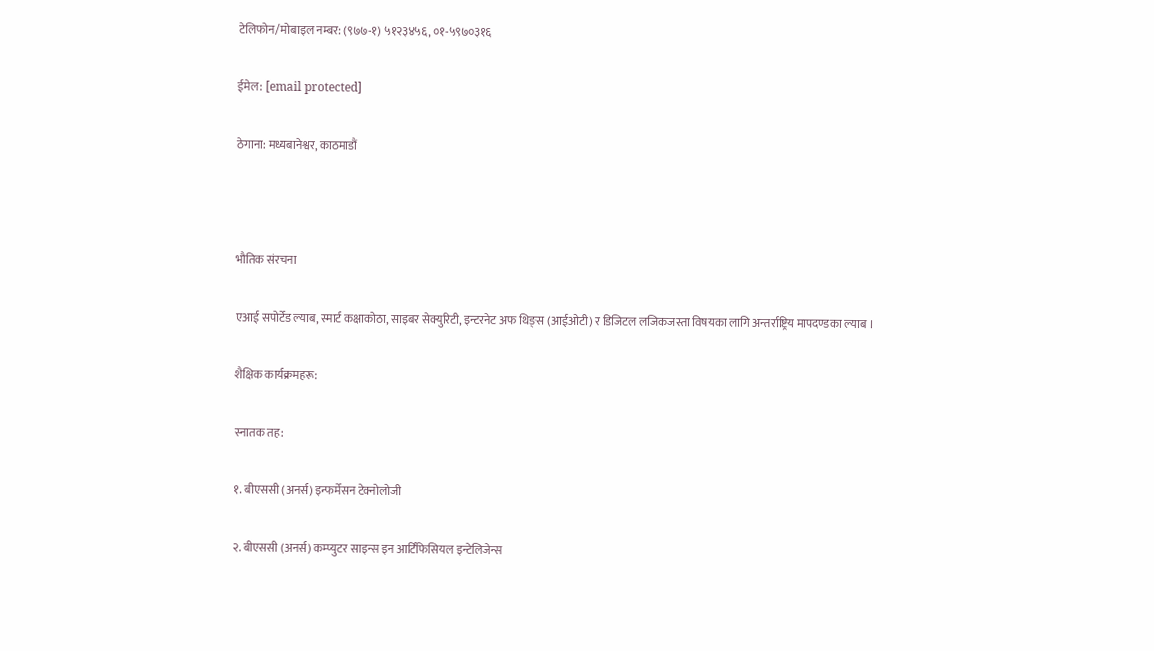टेलिफोन/मोबाइल नम्बर: (९७७-१) ५१२३४५६, ०१-५९७०३१६

ईमेल: [email protected]

ठेगाना: मध्यबानेश्वर, काठमाडौं



भौतिक संरचना

एआई सपोर्टेड ल्याब, स्मार्ट कक्षाकोठा, साइबर सेक्युरिटी, इन्टरनेट अफ थिङ्स (आईओटी) र डिजिटल लजिकजस्ता विषयका लागि अन्तर्राष्ट्रिय मापदण्डका ल्याब ।

शैक्षिक कार्यक्रमहरू:

स्नातक तह:

१. बीएससी (अनर्स) इन्फर्मेसन टेक्नोलोजी

२. बीएससी (अनर्स) कम्प्युटर साइन्स इन आर्टिफिसियल इन्टेलिजेन्स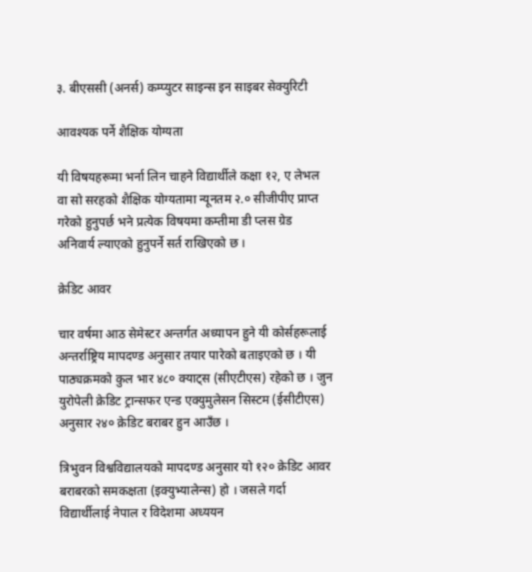३. बीएससी (अनर्स) कम्प्युटर साइन्स इन साइबर सेक्युरिटी

आवश्यक पर्ने शैक्षिक योग्यता

यी विषयहरूमा भर्ना लिन चाहने विद्यार्थीले कक्षा १२, ए लेभल वा सो सरहको शैक्षिक योग्यतामा न्यूनतम २.० सीजीपीए प्राप्त गरेको हुनुपर्छ भने प्रत्येक विषयमा कम्तीमा डी प्लस ग्रेड अनिवार्य ल्याएको हुनुपर्ने सर्त राखिएको छ ।

क्रेडिट आवर

चार वर्षमा आठ सेमेस्टर अन्तर्गत अध्यापन हुने यी कोर्सहरूलाई अन्तर्राष्ट्रिय मापदण्ड अनुसार तयार पारेको बताइएको छ । यी पाठ्यक्रमको कुल भार ४८० क्याट्स (सीएटीएस) रहेको छ । जुन युरोपेली क्रेडिट ट्रान्सफर एन्ड एक्युमुलेसन सिस्टम (ईसीटीएस) अनुसार २४० क्रेडिट बराबर हुन आउँछ ।

त्रिभुवन विश्वविद्यालयको मापदण्ड अनुसार यो १२० क्रेडिट आवर बराबरको समकक्षता (इक्युभ्यालेन्स) हो । जसले गर्दा विद्यार्थीलाई नेपाल र विदेशमा अध्ययन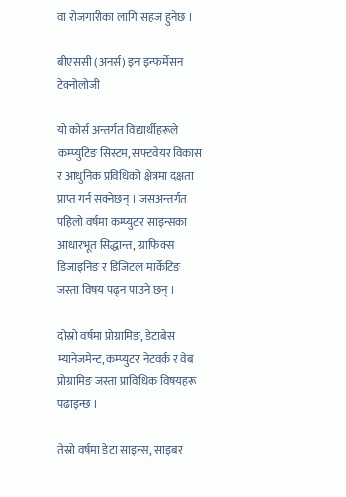वा रोजगारीका लागि सहज हुनेछ ।

बीएससी (अनर्स) इन इन्फर्मेसन टेक्नोलोजी

यो कोर्स अन्तर्गत विद्यार्थीहरूले कम्प्युटिङ सिस्टम, सफ्टवेयर विकास र आधुनिक प्रविधिको क्षेत्रमा दक्षता प्राप्त गर्न सक्नेछन् । जसअन्तर्गत पहिलो वर्षमा कम्प्युटर साइन्सका आधारभूत सिद्धान्त, ग्राफिक्स डिजाइनिङ र डिजिटल मार्केटिङ जस्ता विषय पढ्न पाउने छन् ।

दोस्रो वर्षमा प्रोग्रामिङ, डेटाबेस म्यानेजमेन्ट, कम्प्युटर नेटवर्क र वेब प्रोग्रामिङ जस्ता प्राविधिक विषयहरू पढाइन्छ ।

तेस्रो वर्षमा डेटा साइन्स, साइबर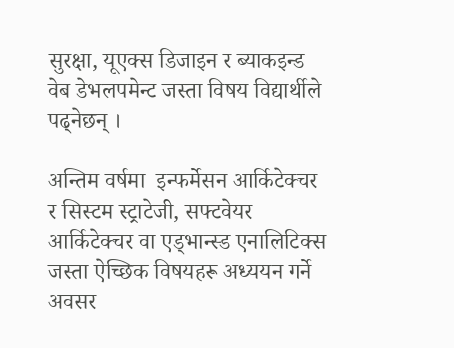सुरक्षा, यूएक्स डिजाइन र ब्याकइन्ड वेब डेभलपमेन्ट जस्ता विषय विद्यार्थीले पढ्नेछन् ।

अन्तिम वर्षमा  इन्फर्मेसन आर्किटेक्चर र सिस्टम स्ट्राटेजी, सफ्टवेयर आर्किटेक्चर वा एड्भान्स्ड एनालिटिक्स जस्ता ऐच्छिक विषयहरू अध्ययन गर्ने अवसर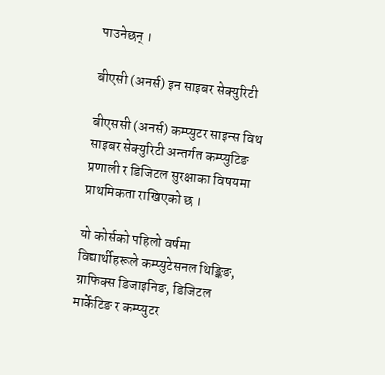पाउनेछन् ।

बीएसी (अनर्स) इन साइबर सेक्युरिटी

बीएससी (अनर्स) कम्प्युटर साइन्स विथ साइबर सेक्युरिटी अन्तर्गत कम्प्युटिङ प्रणाली र डिजिटल सुरक्षाका विषयमा प्राथमिकता राखिएको छ ।

यो कोर्सको पहिलो वर्षमा विद्यार्थीहरूले कम्प्युटेसनल थिङ्किङ, ग्राफिक्स डिजाइनिङ, डिजिटल मार्केटिङ र कम्प्युटर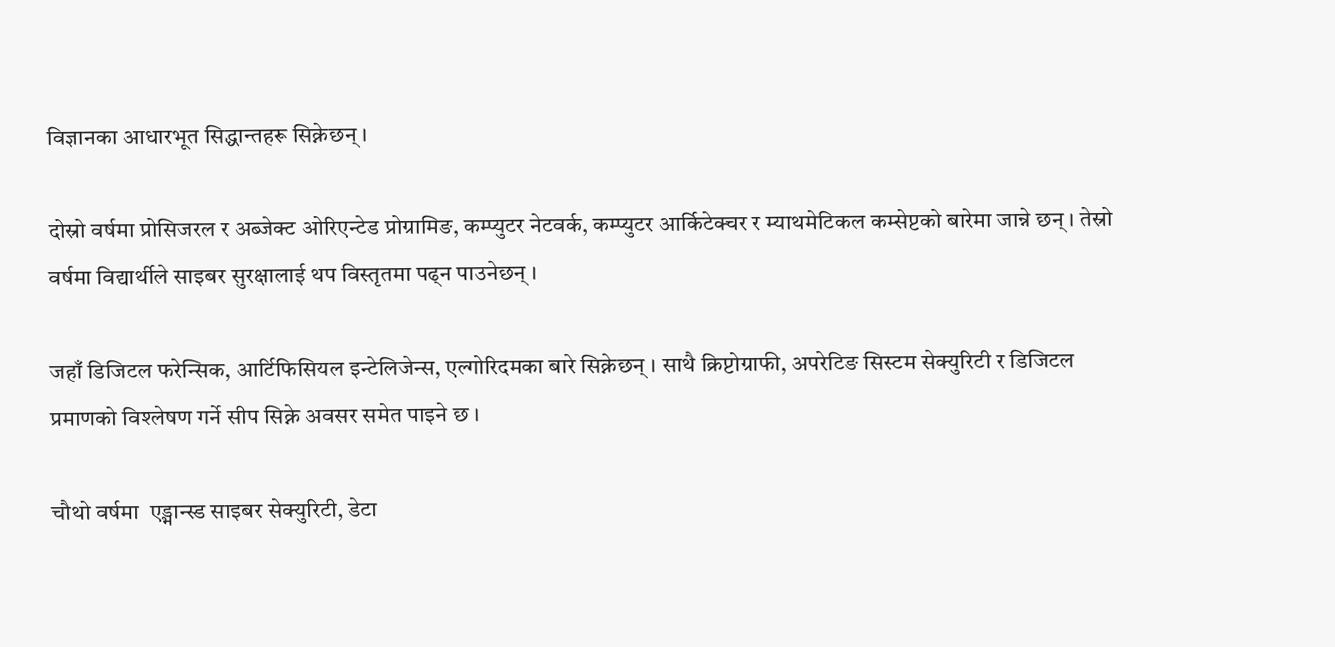विज्ञानका आधारभूत सिद्धान्तहरू सिक्नेछन् ।

दोस्रो वर्षमा प्रोसिजरल र अब्जेक्ट ओरिएन्टेड प्रोग्रामिङ, कम्प्युटर नेटवर्क, कम्प्युटर आर्किटेक्चर र म्याथमेटिकल कम्सेप्टको बारेमा जान्ने छन् । तेस्रो वर्षमा विद्यार्थीले साइबर सुरक्षालाई थप विस्तृतमा पढ्न पाउनेछन् ।

जहाँ डिजिटल फरेन्सिक, आर्टिफिसियल इन्टेलिजेन्स, एल्गोरिदमका बारे सिक्नेछन् । साथै क्रिप्टोग्राफी, अपरेटिङ सिस्टम सेक्युरिटी र डिजिटल प्रमाणको विश्लेषण गर्ने सीप सिक्ने अवसर समेत पाइने छ ।

चौथो वर्षमा  एड्भान्स्ड साइबर सेक्युरिटी, डेटा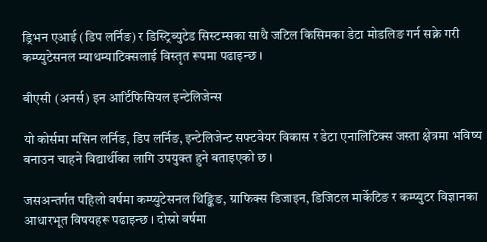ड्रिभन एआई (डिप लर्निङ) र डिस्ट्रिब्युटेड सिस्टम्सका साथै जटिल किसिमका डेटा मोडलिङ गर्न सक्ने गरी कम्प्युटेसनल म्याथम्याटिक्सलाई विस्तृत रूपमा पढाइन्छ ।

बीएसी (अनर्स) इन आर्टिफिसियल इन्टेलिजेन्स

यो कोर्समा मसिन लर्निङ, डिप लर्निङ, इन्टेलिजेन्ट सफ्टवेयर विकास र डेटा एनालिटिक्स जस्ता क्षेत्रमा भविष्य बनाउन चाहने विद्यार्थीका लागि उपयुक्त हुने बताइएको छ ।

जसअन्तर्गत पहिलो वर्षमा कम्प्युटेसनल थिङ्किङ, ग्राफिक्स डिजाइन, डिजिटल मार्केटिङ र कम्प्युटर विज्ञानका आधारभूत विषयहरू पढाइन्छ । दोस्रो वर्षमा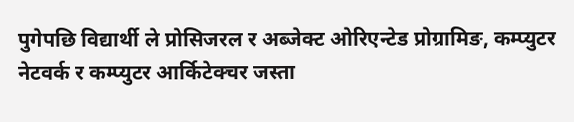पुगेपछि विद्यार्थी ले प्रोसिजरल र अब्जेक्ट ओरिएन्टेड प्रोग्रामिङ, कम्प्युटर नेटवर्क र कम्प्युटर आर्किटेक्चर जस्ता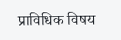प्राविधिक विषय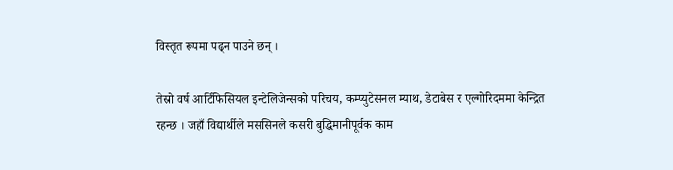विस्तृत रूपमा पढ्न पाउने छन् ।

तेस्रो वर्ष आर्टिफिसियल इन्टेलिजेन्सको परिचय, कम्प्युटेसनल म्याथ, डेटाबेस र एल्गोरिदममा केन्द्रित रहन्छ । जहाँ विद्यार्थीले मससिनले कसरी बुद्धिमानीपूर्वक काम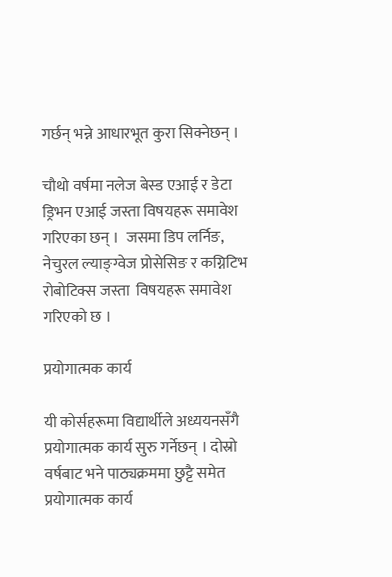गर्छन् भन्ने आधारभूत कुरा सिक्नेछन् ।

चौथो वर्षमा नलेज बेस्ड एआई र डेटा ड्रिभन एआई जस्ता विषयहरू समावेश गरिएका छन् ।  जसमा डिप लर्निङ, नेचुरल ल्याङ्ग्वेज प्रोसेसिङ र कग्निटिभ रोबोटिक्स जस्ता  विषयहरू समावेश गरिएको छ ।

प्रयोगात्मक कार्य

यी कोर्सहरूमा विद्यार्थीले अध्ययनसँगै प्रयोगात्मक कार्य सुरु गर्नेछन् । दोस्रो वर्षबाट भने पाठ्यक्रममा छुट्टै समेत प्रयोगात्मक कार्य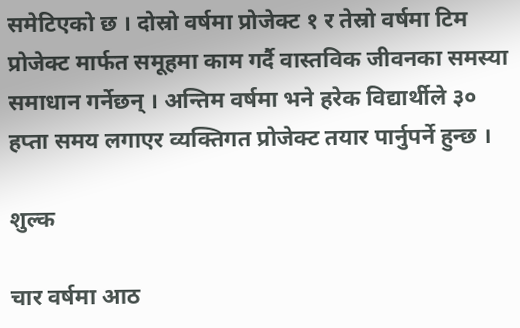समेटिएको छ । दोस्रो वर्षमा प्रोजेक्ट १ र तेस्रो वर्षमा टिम प्रोजेक्ट मार्फत समूहमा काम गर्दै वास्तविक जीवनका समस्या समाधान गर्नेछन् । अन्तिम वर्षमा भने हरेक विद्यार्थीले ३० हप्ता समय लगाएर व्यक्तिगत प्रोजेक्ट तयार पार्नुपर्ने हुन्छ ।

शुल्क

चार वर्षमा आठ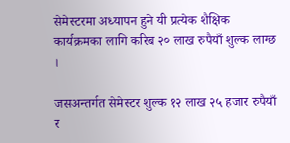सेमेस्टरमा अध्यापन हुने यी प्रत्येक शैक्षिक कार्यक्रमका लागि करिब २० लाख रुपैयाँ शुल्क लाग्छ ।

जसअन्तर्गत सेमेस्टर शुल्क १२ लाख २५ हजार रुपैयाँ र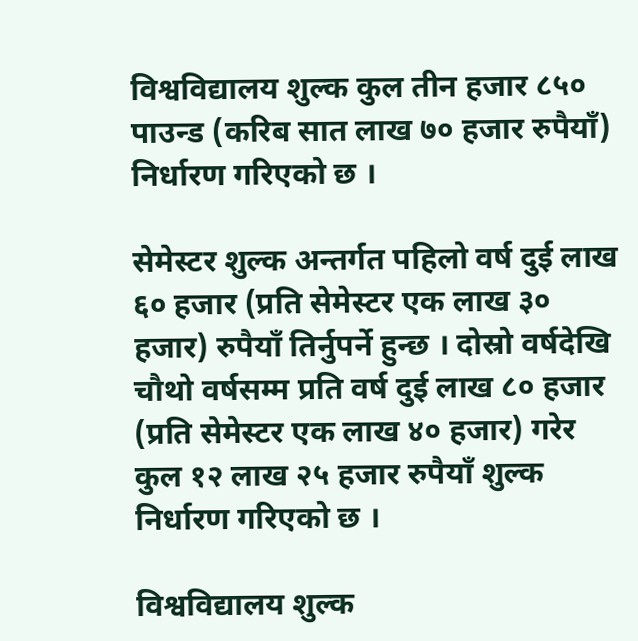विश्वविद्यालय शुल्क कुल तीन हजार ८५० पाउन्ड (करिब सात लाख ७० हजार रुपैयाँ) निर्धारण गरिएको छ ।

सेमेस्टर शुल्क अन्तर्गत पहिलो वर्ष दुई लाख ६० हजार (प्रति सेमेस्टर एक लाख ३० हजार) रुपैयाँ तिर्नुपर्ने हुन्छ । दोस्रो वर्षदेखि चौथो वर्षसम्म प्रति वर्ष दुई लाख ८० हजार (प्रति सेमेस्टर एक लाख ४० हजार) गरेर कुल १२ लाख २५ हजार रुपैयाँ शुल्क निर्धारण गरिएको छ ।

विश्वविद्यालय शुल्क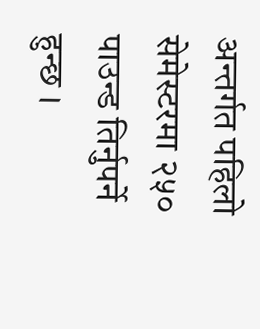अन्तर्गत पहिलो सेमेस्टरमा २५० पाउन्ड तिर्नुपर्ने हुन्छ ।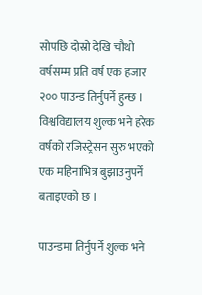सोपछि दोस्रो देखि चौथो वर्षसम्म प्रति वर्ष एक हजार २०० पाउन्ड तिर्नुपर्ने हुन्छ । विश्वविद्यालय शुल्क भने हरेक वर्षको रजिस्ट्रेसन सुरु भएको एक महिनाभित्र बुझाउनुपर्ने बताइएको छ ।

पाउन्डमा तिर्नुपर्ने शुल्क भने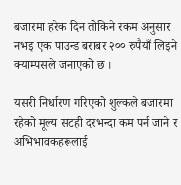बजारमा हरेक दिन तोकिने रकम अनुसार नभइ एक पाउन्ड बराबर २०० रुपैयाँ लिइने क्याम्पसले जनाएको छ ।

यसरी निर्धारण गरिएको शुल्कले बजारमा रहेको मूल्य सटही दरभन्दा कम पर्न जाने र अभिभावकहरूलाई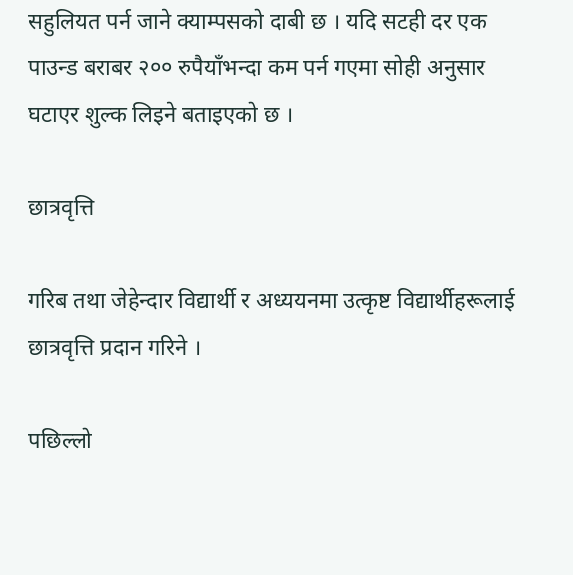सहुलियत पर्न जाने क्याम्पसको दाबी छ । यदि सटही दर एक पाउन्ड बराबर २०० रुपैयाँभन्दा कम पर्न गएमा सोही अनुसार घटाएर शुल्क लिइने बताइएको छ ।

छात्रवृत्ति

गरिब तथा जेहेन्दार विद्यार्थी र अध्ययनमा उत्कृष्ट विद्यार्थीहरूलाई छात्रवृत्ति प्रदान गरिने ।

पछिल्लो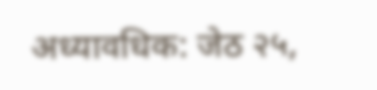अध्यावधिक: जेठ २५,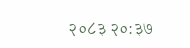२०८३ २०:३७